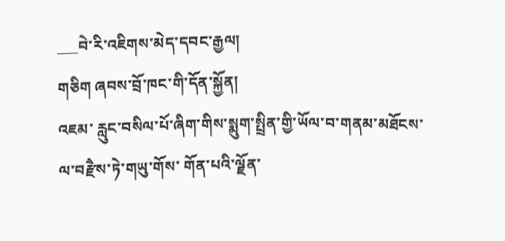___བེ་རི་འཇིགས་མེད་དབང་རྒྱལ།
གཅིག ཞབས་བྲོ་ཁང་གི་དོན་སྐྱོན།
འཇམ་ རླུང་བསིལ་པོ་ཞིག་གིས་སྨུག་སྤྲིན་གྱི་ཡོལ་བ་གནམ་མཐོངས་ལ་བརྫཻས་ཏེ་གཡུ་གོས་ གོན་པའི་ལྗོན་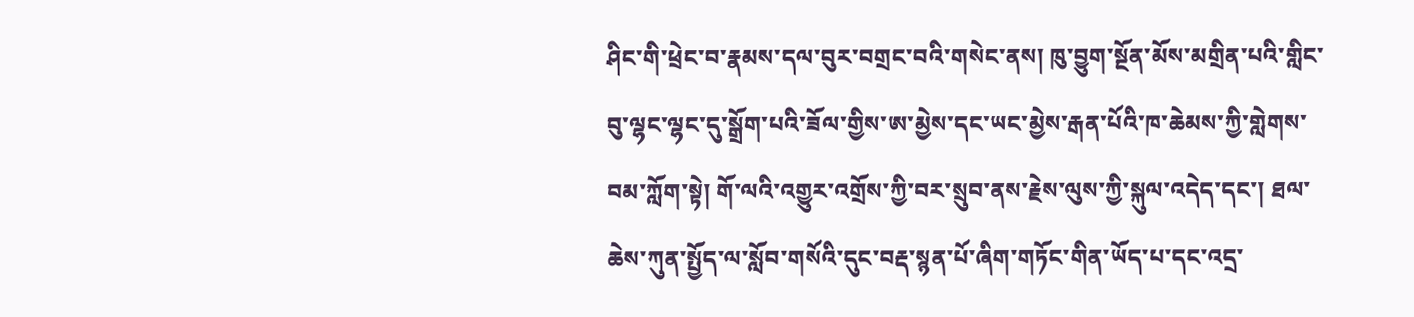ཤིང་གི་ཕྲེང་བ་རྣམས་དལ་བུར་བགྲང་བའི་གསེང་ནས། ཁུ་བྱུག་སྔོན་མོས་མགྲིན་པའི་གླིང་བུ་ལྷང་ལྷང་དུ་སྒྲོག་པའི་ཟོལ་གྱིས་ཨ་མྱེས་དང་ཡང་མྱེས་རྒན་པོའི་ཁ་ཆེམས་ཀྱི་གླེགས་བམ་ཀློག་སྟེ། གོ་ལའི་འགྱུར་འགྲོས་ཀྱི་བར་སྲུབ་ནས་རྗེས་ལུས་ཀྱི་སྐུལ་འདེད་དང་། ཐལ་ཆེས་ཀུན་སྤྱོད་ལ་སློབ་གསོའི་དུང་བརྡ་སྙན་པོ་ཞིག་གཏོང་གིན་ཡོད་པ་དང་འདྲ་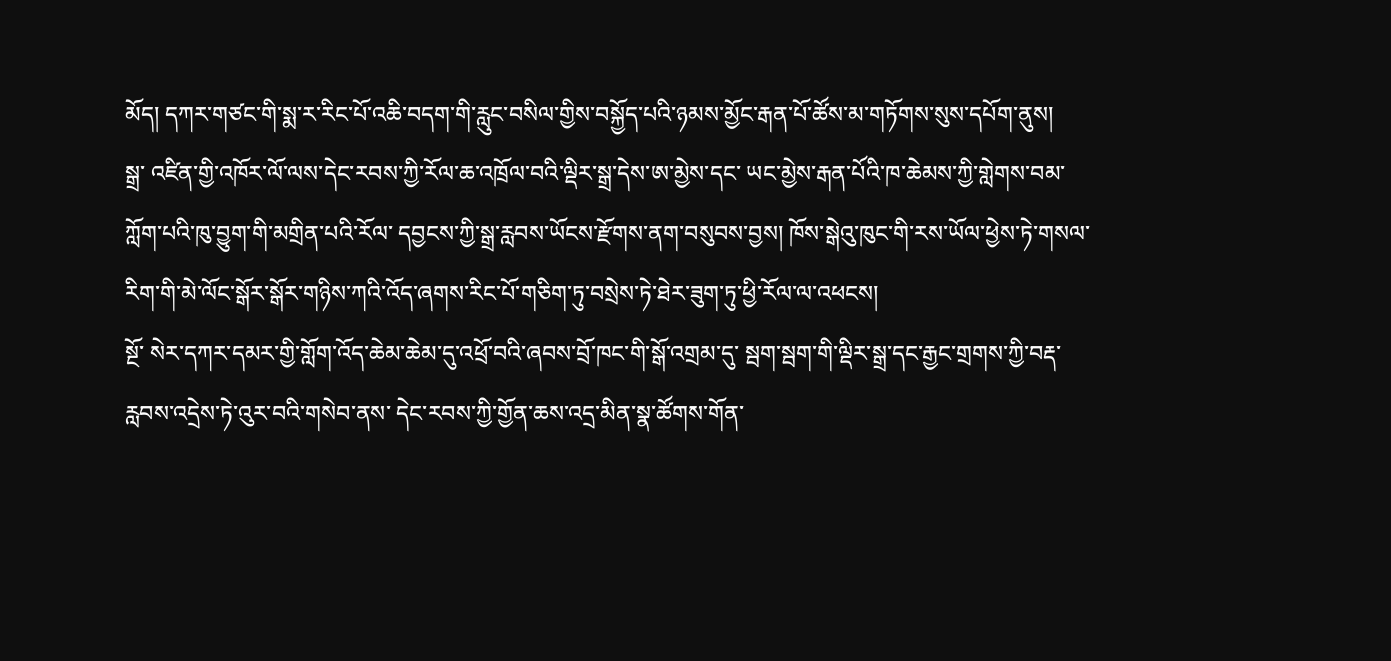མོད། དཀར་གཙང་གི་སྨ་ར་རིང་པོ་འཆི་བདག་གི་རླུང་བསིལ་གྱིས་བསྐྱོད་པའི་ཉམས་མྱོང་རྒན་པོ་ཚོས་མ་གཏོགས་སུས་དཔོག་ནུས།
སྒྲ་ འཛིན་གྱི་འཁོར་ལོ་ལས་དེང་རབས་ཀྱི་རོལ་ཆ་འཁྲོལ་བའི་ལྡིར་སྒྲ་དེས་ཨ་མྱེས་དང་ ཡང་མྱེས་རྒན་པོའི་ཁ་ཆེམས་ཀྱི་གླེགས་བམ་ཀློག་པའི་ཁུ་བྱུག་གི་མགྲིན་པའི་རོལ་ དབྱངས་ཀྱི་སྒྲ་རླབས་ཡོངས་རྫོགས་ནག་བསུབས་བྱས། ཁོས་སྒེའུ་ཁུང་གི་རས་ཡོལ་ཕྱེས་ཏེ་གསལ་རིག་གི་མེ་ལོང་སྒོར་སྒོར་གཉིས་ཀའི་འོད་ཞགས་རིང་པོ་གཅིག་ཏུ་བསྲེས་ཏེ་ཐེར་ཟུག་ཏུ་ཕྱི་རོལ་ལ་འཕངས།
སྔོ་ སེར་དཀར་དམར་གྱི་གློག་འོད་ཆེམ་ཆེམ་དུ་འཕྲོ་བའི་ཞབས་བྲོ་ཁང་གི་སྒོ་འགྲམ་དུ་ སྦག་སྦག་གི་ལྡིར་སྒྲ་དང་རྒྱང་གྲགས་ཀྱི་བརྡ་རླབས་འདྲེས་ཏེ་འུར་བའི་གསེབ་ནས་ དེང་རབས་ཀྱི་གྱོན་ཆས་འདྲ་མིན་སྣ་ཚོགས་གོན་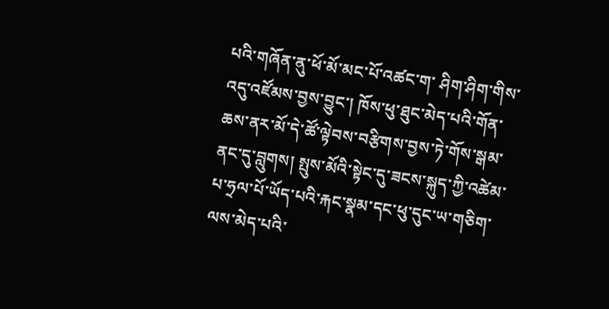པའི་གཞོན་ནུ་ཕོ་མོ་མང་པོ་འཚང་ག་ ཤིག་ཤིག་གིས་འདུ་འཛོམས་བྱས་བྱུང་། ཁོས་ཕུ་ཐུང་མེད་པའི་གོན་ཆས་ནར་མོ་དེ་ཚོ་ལྟེབས་བརྩིགས་བྱས་ཏེ་གོས་སྒམ་ནང་དུ་བླུགས། སྤུས་མོའི་སྟེང་དུ་ཟངས་སྐུད་ཀྱི་འཚེམ་པ་ཧྲལ་པོ་ཡོད་པའི་རྐང་སྣམ་དང་ཕུ་དུང་ཡ་གཅིག་ལས་མེད་པའི་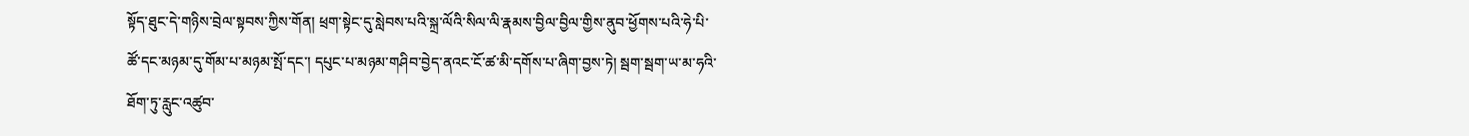སྟོད་ཐུང་དེ་གཉིས་བྲེལ་སྟབས་ཀྱིས་གོན། ཕྲག་སྟེང་དུ་སླེབས་པའི་སྐྲ་ལོའི་སིལ་ལི་རྣམས་བྱིལ་བྱིལ་གྱིས་ནུབ་ཕྱོགས་པའི་ཧེ་པི་ཚོ་དང་མཉམ་དུ་གོམ་པ་མཉམ་སྤོ་དང་། དཔུང་པ་མཉམ་གཤིབ་བྱེད་ནའང་ངོ་ཚ་མི་དགོས་པ་ཞིག་བྱས་ཏེ། སྦག་སྦག་ཡ་མ་ཧའི་ཐོག་ཏུ་རླུང་འཚུབ་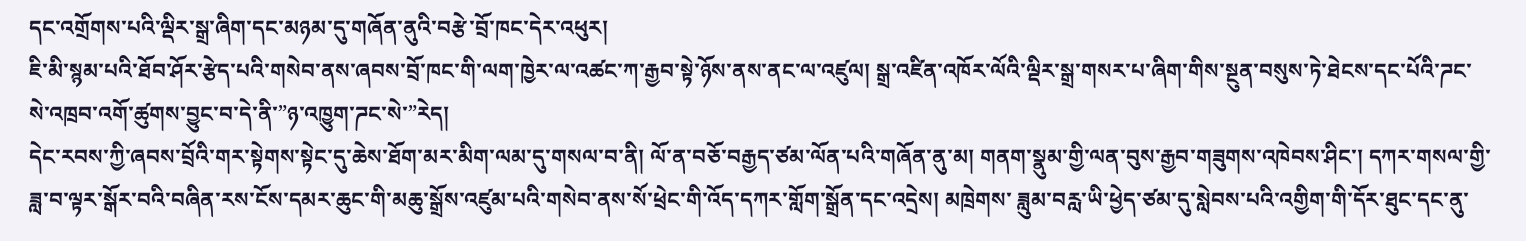དང་འགྲོགས་པའི་ལྡིར་སྒྲ་ཞིག་དང་མཉམ་དུ་གཞོན་ནུའི་བརྩེ་བྲོ་ཁང་དེར་འཕུར།
ཇི་མི་སྙམ་པའི་ཐོབ་ཤོར་རྩེད་པའི་གསེབ་ནས་ཞབས་བྲོ་ཁང་གི་ལག་ཁྱེར་ལ་འཚང་ཀ་རྒྱབ་སྟེ་ཉོས་ནས་ནང་ལ་འཛུལ། སྒྲ་འཛིན་འཁོར་ལོའི་ལྡིར་སྒྲ་གསར་པ་ཞིག་གིས་སྔུན་བསུས་ཏེ་ཐེངས་དང་པོའི་ཌང་སེ་འཁྲབ་འགོ་ཚུགས་བྱུང་བ་དེ་ནི་”ཉ་འཁྱུག་ཌང་སེ་”རེད།
དེང་རབས་ཀྱི་ཞབས་བྲོའི་གར་སྟེགས་སྟེང་དུ་ཆེས་ཐོག་མར་མིག་ལམ་དུ་གསལ་བ་ནི། ལོ་ན་བཅོ་བརྒྱད་ཙམ་ལོན་པའི་གཞོན་ནུ་མ། གནག་སྣུམ་གྱི་ལན་བུས་རྒྱབ་གཟུགས་འཁེབས་ཤིང་། དཀར་གསལ་གྱི་ཟླ་བ་ལྟར་སྒོར་བའི་བཞིན་རས་ངོས་དམར་ཆུང་གི་མཆུ་སྒྲོས་འཛུམ་པའི་གསེབ་ནས་སོ་ཕྲེང་གི་འོད་དཀར་གློག་སྒྲོན་དང་འདྲེས། མཁྲེགས་ ཟླུམ་བརླ་ཡི་ཕྱེད་ཙམ་དུ་སླེབས་པའི་འགྱིག་གི་དོར་ཐུང་དང་ནུ་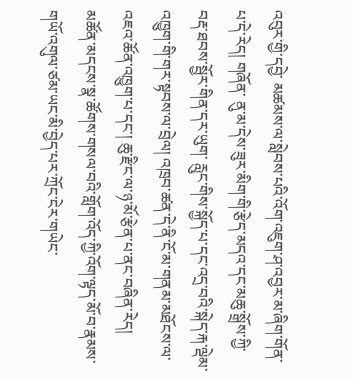འབུར་གྱི་དབྱེ་ མཚམས་ལ་སླེབས་པའི་འོག་འཇུག་ཤ་འབྱར་མ་ཞིག་གོན་པ་དེ་རེད། གཞོན་ ནུ་མ་དེས་ཟུར་མིག་གི་རྩེད་མདའ་དང་མཆུ་སྒྲོས་ཀྱི་བརྡ་ཐབས་སྦྱོར་གིན་དར་ཡུག་ རླུང་གིས་སྐྱོད་པ་དང་འདྲ་བའི་སྐེད་རྐ་ལྡེམ་འཁྱུག་གི་གར་སྟབས་ལ་བྲེལ། འཁྲབ་ཚན་དེ་ནི་ངོ་མ་གནམ་མཐོངས་ལ་འཇའ་ཚོན་འཁྱུག་པ་དང་། ཆུ་རྫིང་ལ་ཉ་མོ་རྩེན་པ་ནང་བཞིན་རེད། མཚོན་མདངས་སྣ་ཚོགས་གསལ་བའི་གློག་འོད་ཀྱི་འོག་ལྟད་མོ་བ་རྣམས་གཡོ་འགུལ་ཙམ་ཡང་མི་བྱེད་པར་ཀྲོང་ངེར་གཡེང་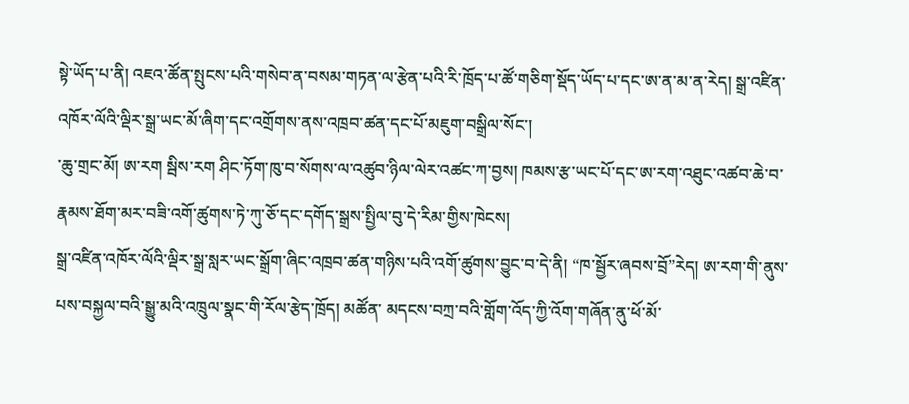སྟེ་ཡོད་པ་ནི། འཇའ་ཚོན་སྤུངས་པའི་གསེབ་ན་བསམ་གཏན་ལ་རྩེན་པའི་རི་ཁྲོད་པ་ཚོ་གཅིག་སྡོད་ཡོད་པ་དང་ཨ་ན་མ་ན་རེད། སྒྲ་འཛིན་འཁོར་ལོའི་ལྡིར་སྒྲ་ཡང་མོ་ཞིག་དང་འགྲོགས་ནས་འཁྲབ་ཚན་དང་པོ་མཇུག་བསྒྲིལ་སོང་།
་ཆུ་གྲང་མོ། ཨ་རག སྦིས་རག ཤིང་ཏོག་ཁུ་བ་སོགས་ལ་འཚུབ་ཉིལ་ལེར་འཚང་ཀ་བྱས། ཁམས་རྩ་ཡང་པོ་དང་ཨ་རག་འཐུང་འཚབ་ཆེ་བ་རྣམས་ཐོག་མར་བཟི་འགོ་ཚུགས་ཏེ་ཀུ་ཅོ་དང་དགོད་སྒྲས་སྤྱིལ་བུ་དེ་རིམ་གྱིས་ཁེངས།
སྒྲ་འཛིན་འཁོར་ལོའི་ལྡིར་སྒྲ་སླར་ཡང་སྒྲོག་ཞིང་འཁྲབ་ཚན་གཉིས་པའི་འགོ་ཚུགས་བྱུང་བ་དེ་ནི། “ཁ་སྦྱོར་ཞབས་བྲོ”རེད། ཨ་རག་གི་ནུས་པས་བསྐྱལ་བའི་སྒྱུ་མའི་འཁྲུལ་སྣང་གི་རོལ་རྩེད་ཁྲོད། མཚོན་ མདངས་བཀྲ་བའི་གློག་འོད་ཀྱི་འོག་གཞོན་ནུ་ཕོ་མོ་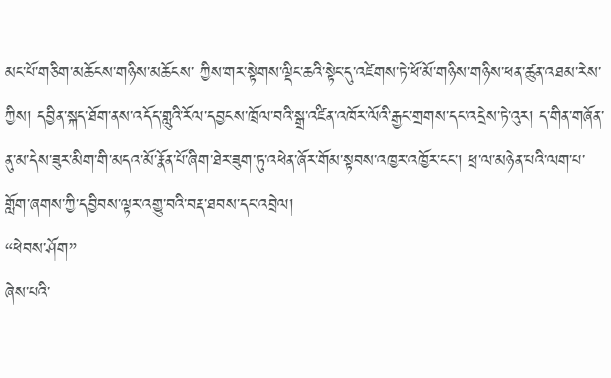མང་པོ་གཅིག་མཆོངས་གཉིས་མཆོངས་ ཀྱིས་གར་སྟེགས་ལྡིང་ཆའི་སྟེང་དུ་འཛེགས་ཏེ་ཕོ་མོ་གཉིས་གཉིས་ཕན་ཚུན་འཐམ་རེས་ ཀྱིས། དབྱིན་སྐད་ཐོག་ནས་འདོད་གླུའི་རོལ་དབྱངས་ཁྲོལ་བའི་སྒྲ་འཛིན་འཁོར་ལོའི་རྒྱང་གྲགས་དང་འདྲེས་ཏེ་འུར། ད་གིན་གཞོན་ནུ་མ་དེས་ཟུར་མིག་གི་མདའ་མོ་རྣོན་པོ་ཞིག་ཐེར་ཟུག་ཏུ་འཕེན་ཞོར་གོམ་སྟབས་འཁྱར་འཁྱོར་ངང་། ཕྲ་ལ་མཉེན་པའི་ལག་པ་གློག་ཞགས་ཀྱི་དབྱིབས་ལྟར་འགྱུ་བའི་བརྡ་ཐབས་དང་འབྲེལ།
“ཕེབས་ཤོག”
ཞེས་པའི་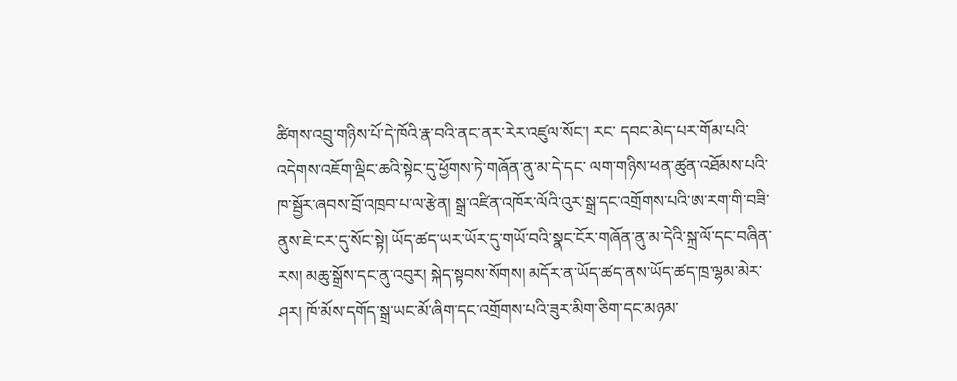ཚིགས་འབྲུ་གཉིས་པོ་དེ་ཁོའི་རྣ་བའི་ནང་ནར་རེར་འཛུལ་སོང་། རང་ དབང་མེད་པར་གོམ་པའི་འདེགས་འཇོག་ལྡིང་ཆའི་སྟེང་དུ་ཕྱོགས་ཏེ་གཞོན་ནུ་མ་དེ་དང་ ལག་གཉིས་ཕན་ཚུན་འཐོམས་པའི་ཁ་སྦྱོར་ཞབས་བྲོ་འཁྲབ་པ་ལ་རྩེན། སྒྲ་འཛིན་འཁོར་ལོའི་འུར་སྒྲ་དང་འགྲོགས་པའི་ཨ་རག་གི་བཟི་ནུས་ཇེ་ངར་དུ་སོང་སྟེ། ཡོད་ཚད་ཡར་ཡོར་དུ་གཡོ་བའི་སྣང་ངོར་གཞོན་ནུ་མ་དེའི་སྐྲ་ལོ་དང་བཞིན་རས། མཆུ་སྒྲོས་དང་ནུ་འབུར། སྐེད་སྟབས་སོགས། མདོར་ན་ཡོད་ཚད་ནས་ཡོད་ཚད་ཁྲ་ལྷམ་མེར་ཤར། ཁོ་མོས་དགོད་སྒྲ་ཡང་མོ་ཞིག་དང་འགྲོགས་པའི་ཟུར་མིག་ཅིག་དང་མཉམ་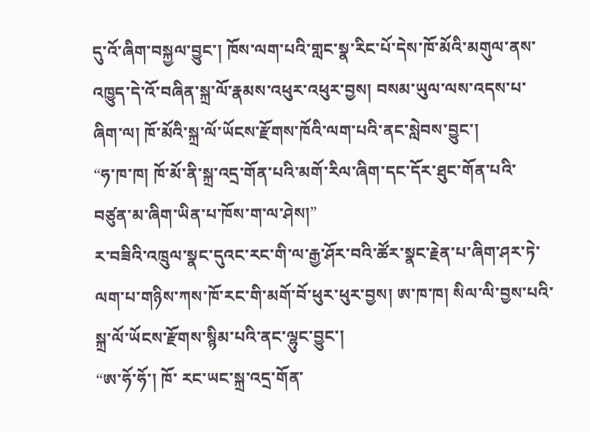དུ་འོ་ཞིག་བསྐྱལ་བྱུང་། ཁོས་ལག་པའི་གླང་སྣ་རིང་པོ་དེས་ཁོ་མོའི་མགུལ་ནས་འཁྱུད་དེ་འོ་བཞིན་སྐྲ་ལོ་རྣམས་འཕུར་འཕུར་བྱས། བསམ་ཡུལ་ལས་འདས་པ་ཞིག་ལ། ཁོ་མོའི་སྐྲ་ལོ་ཡོངས་རྫོགས་ཁོའི་ལག་པའི་ནང་སླེབས་བྱུང་།
“ཧ་ཁ་ཁ། ཁོ་མོ་ནི་སྐྲ་འདྲ་གོན་པའི་མགོ་རིལ་ཞིག་དང་དོར་ཐུང་གོན་པའི་བཙུན་མ་ཞིག་ཡིན་པ་ཁོས་ག་ལ་ཤེས།”
ར་བཟིའི་འཁྲུལ་སྣང་དུའང་རང་གི་ལ་རྒྱ་ཤོར་བའི་ཚོར་སྣང་རྗེན་པ་ཞིག་ཤར་ཏེ་ལག་པ་གཉིས་ཀས་ཁོ་རང་གི་མགོ་བོ་ཕུར་ཕུར་བྱས། ཨ་ཁ་ཁ། སིལ་ལི་བྱས་པའི་སྐྲ་ལོ་ཡོངས་རྫོགས་སྙིམ་པའི་ནང་ལྷུང་བྱུང་།
“ཨ་ཧོ་ཧོ་། ཁོ་ རང་ཡང་སྐྲ་འདྲ་གོན་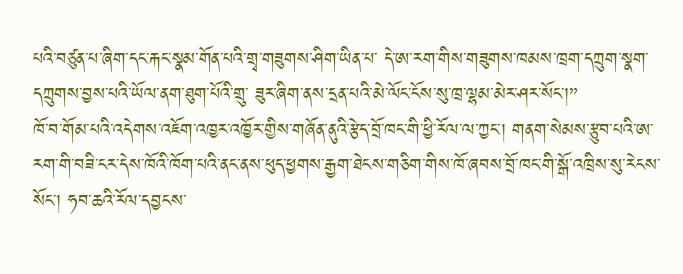པའི་བཙུན་པ་ཞིག་དང་རྐང་སྣམ་གོན་པའི་གྲྭ་གཟུགས་ཤིག་ཡིན་པ་ དེ་ཨ་རག་གིས་གཟུགས་ཁམས་ཁྲག་དཀྲུག་སྣག་དཀྲུགས་བྱས་པའི་ཡོལ་ནག་ཐུག་པོའི་གྲུ་ ཟུར་ཞིག་ནས་དྲན་པའི་མེ་ལོང་ངོས་སུ་ཁྲ་ལྷམ་མེར་ཤར་སོང་།”
ཁོ་བ་གོམ་པའི་འདེགས་འཇོག་འཁྱར་འཁྱོར་གྱིས་གཞོན་ནུའི་རྩེད་བྲོ་ཁང་གི་ཕྱི་རོལ་ལ་ཀྱང་། གནག་སེམས་རྩུབ་པའི་ཨ་རག་གི་བཟི་ངར་དེས་ཁོའི་ཁོག་པའི་ནང་ནས་ཕུད་ཕྱགས་རྒྱག་ཐེངས་གཅིག་གིས་ཁོ་ཞབས་བྲོ་ཁང་གི་སྒོ་འཁྲིས་སུ་རེངས་སོང་། ཧབ་ཆའི་རོལ་དབྱངས་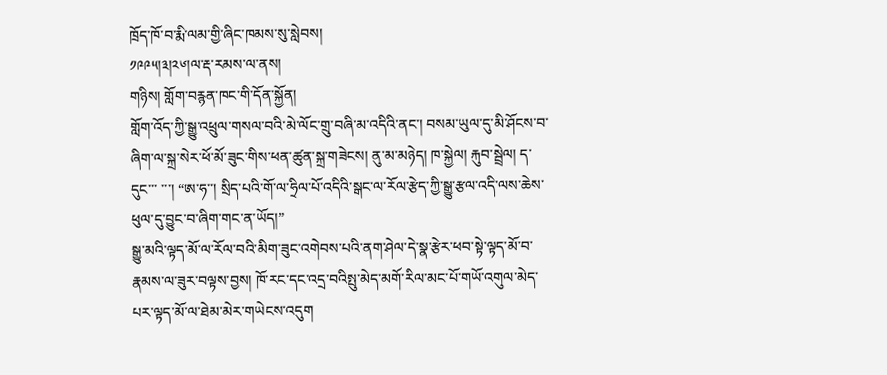ཁྲོད་ཁོ་བ་རྨི་ལམ་གྱི་ཞིང་ཁམས་སུ་སླེབས།
༡༩༩༥།༣།༢༦།ལ་རྡ་རམས་ལ་ནས།
གཉིས། གློག་བརྙན་ཁང་གི་དོན་སྐྱོན།
གློག་འོད་ཀྱི་སྒྱུ་འཕྲུལ་གསལ་བའི་མེ་ལོང་གྲུ་བཞི་མ་འདིའི་ནང་། བསམ་ཡུལ་དུ་མི་ཤོངས་བ་ཞིག་ལ་སྐྲ་སེར་ཕོ་མོ་ཟུང་གིས་ཕན་ཚུན་སྐྲ་གཟེངས། ནུ་མ་མཉེད། ཁ་སྐྱེལ། རྐུབ་སྦྲེལ། ད་དུང་་་ ་་་། “ཨ་ཧ་་། སྲིད་པའི་གོ་ལ་ཧྲིལ་པོ་འདིའི་སྒང་ལ་རོལ་རྩེད་ཀྱི་སྒྱུ་རྩལ་འདི་ལས་ཆེས་ཕུལ་དུ་བྱུང་བ་ཞིག་གང་ན་ཡོད།”
སྒྱུ་མའི་ལྟད་མོ་ལ་རོལ་བའི་མིག་ཟུང་འགེབས་པའི་ནག་ཤེལ་དེ་སྣ་རྩེར་ཕབ་སྟེ་ལྟད་མོ་བ་རྣམས་ལ་ཟུར་བལྟས་བྱས། ཁོ་རང་དང་འདྲ་བའིསྤུ་མེད་མགོ་རིལ་མང་པོ་གཡོ་འགུལ་མེད་པར་ལྟད་མོ་ལ་ཐེམ་མེར་གཡེངས་འདུག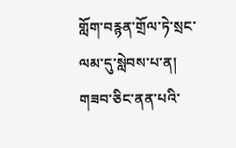གློག་བརྙན་གྲོལ་ཏེ་སྲང་ལམ་དུ་སླེབས་པ་ན། གཟབ་ཅིང་ནན་པའི་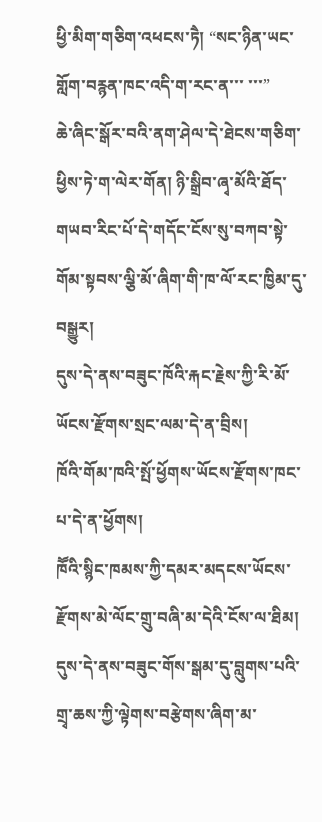ཕྱི་མིག་གཅིག་འཕངས་ཏཻ། “སང་ཉིན་ཡང་གློག་བརྙན་ཁང་འདི་ག་རང་ན་་་ ་་་”
ཆེ་ཞིང་སྒོར་བའི་ནག་ཤེལ་དེ་ཐེངས་གཅིག་ཕྱིས་ཏེ་ག་ལེར་གོན། ཉི་སྒྲིབ་ཞྭ་མོའི་ཐོད་གཡབ་རིང་པོ་དེ་གདོང་ངོས་སུ་བཀབ་སྟེ་གོམ་སྟབས་ལྕི་མོ་ཞིག་གི་ཁ་ལོ་རང་ཁྱིམ་དུ་བསྒྱུར།
དུས་དེ་ནས་བཟུང་ཁོའི་རྐང་རྗེས་ཀྱི་རི་མོ་ཡོངས་རྫོགས་སྲང་ལམ་དེ་ན་བྲིས།
ཁོའི་གོམ་ཁའི་སྤོ་ཕྱོགས་ཡོངས་རྫོགས་ཁང་པ་དེ་ན་ཕྱོགས།
ཁཽའི་སྙིང་ཁམས་ཀྱི་དམར་མདངས་ཡོངས་རྫོགས་མེ་ལོང་གྲུ་བཞི་མ་དེའི་ངོས་ལ་ཐིམ།
དུས་དེ་ནས་བཟུང་གོས་སྒམ་དུ་བླུགས་པའི་གྲྭ་ཆས་ཀྱི་ལྟེགས་བརྩེགས་ཞིག་མ་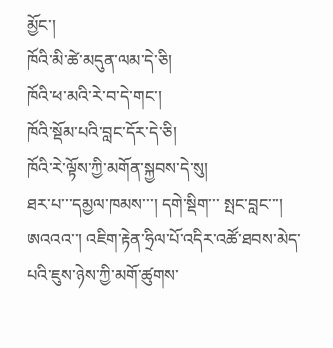མྱོང་།
ཁོའི་མི་ཚེ་མདུན་ལམ་དེ་ཅི།
ཁོའི་ཕ་མའི་རེ་བ་དེ་གང་།
ཁོའི་སྡོམ་པའི་བླང་དོར་དེ་ཅི།
ཁོའི་རེ་ལྟོས་ཀྱི་མགོན་སྐྱབས་དེ་སུ།
ཐར་པ་་་དམྱལ་ཁམས་་་། དགེ་སྡིག་་་ སྤང་བླང་་་།
ཨའའའ་་། འཇིག་རྟེན་ཧྲིལ་པོ་འདིར་འཚོ་ཐབས་མེད་པའི་ཇུས་ཉེས་ཀྱི་མགོ་ཚུགས་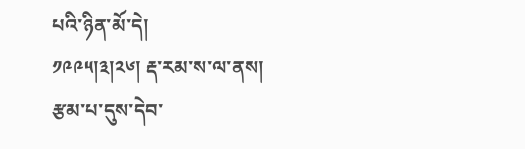པའི་ཉིན་མོ་དེ།
༡༩༩༥།༣།༢༦། རྡ་རམ་ས་ལ་ནས།
རྩམ་པ་དུས་དེབ་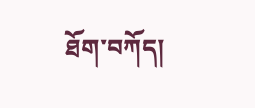ཐོག་བཀོད།